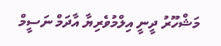މަޝްހޫރު ދީނީ އިލްމުވެރިޔާ އާދަމް ނަސީމް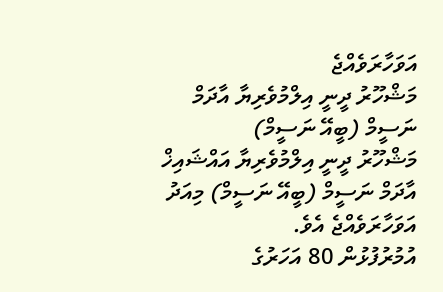އަވަހާރަވެއްޖެ
މަޝްހޫރު ދީނީ އިލްމުވެރިޔާ އާދަމް ނަސީމް (ބީއޭ ނަސީމް)
މަޝްހޫރު ދީނީ އިލްމުވެރިޔާ އައްޝައިޚް އާދަމް ނަސީމް (ބީއޭ ނަސީމް) މިއަދު އަވަހާރަވެއްޖެ އެވެ.
އުމުރުފުޅުން 80 އަހަރުގެ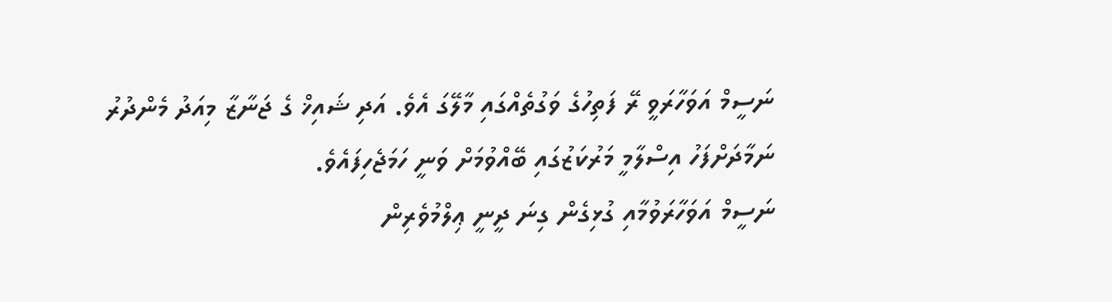ނަސީމް އަވަހާރަވީ ރޭ ފަތިހުގެ ވަގުތެއްގައި މާލޭގަ އެވެ. އަދި ޝައިޚް ގެ ޖަނާޒާ މިއަދު މެންދުރު ނަމާދަށްފަހު އިސްލާމީ މަރުކަޒުގައި ބޭއްވުމަށް ވަނީ ހަމަޖެހިފައެވެ.
ނަސީމް އަވަހާރަވުމާއި ގުޅިގެން ގިނަ ދީނީ ޢިލްމުވެރިން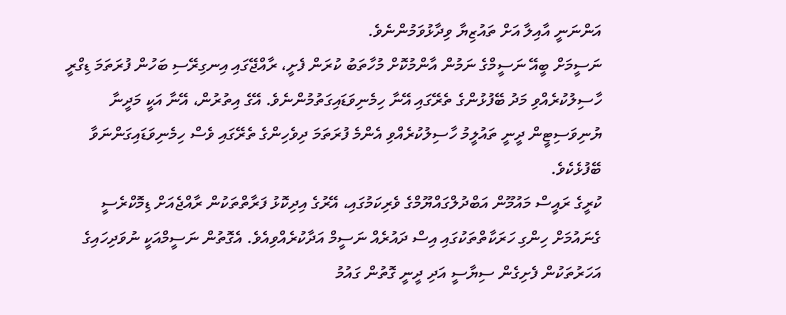އަންނަނީ އާއިލާ އަށް ތައުޒިޔާ ވިދާޅުވަމުންނެވެ.
ނަސީމަށް ބީއޭ ނަސީމްގެ ނަމުން އާންމުކޮށް މުހާތަބު ކުރަން ފެށީ، ރާއްޖޭގައި އިނގިރޭސި ބަހުން ފުރަތަމަ ޑިގްރީ ހާސިލުކުރެއްވި މަދު ބޭފުޅުންގެ ތެރޭގައި އޭނާ ހިމެނިވަޑައިގަތުމުންނެވެ. އޭގެ އިތުރުން، އޭނާ އަކީ މަދީނާ ޔުނިވަސިޓީން ދީނީ ތައުލީމު ހާސިލުކުރެއްވި އެންމެ ފުރަތަމަ ދިވެހިންގެ ތެރޭގައި ވެސް ހިމެނިވަޑައިގަންނަވާ ބޭފުޅެކެވެ.
ކުރީގެ ރައީސް މައުމޫން އަބްދުލްގައްޔޫމްގެ ވެރިކަމުގައި، އޭރުގެ އިދިކޮޅު ފަރާތްތަކުން ރާއްޖެއަށް ޑިމޮކްރެސީ ގެނައުމަށް ހިންގި ހަރަކާތްތަކުގައި އިސް ދައުރެއް ނަސީމް އަދާކުރެއްވިއެވެ. އެގޮތުން ނަސީމްއަކީ ނުވަދިހައިގެ އަހަރުތަކުން ފެށިގެން ސިޔާސީ އަދި ދީނީ ގޮތުން ގައުމު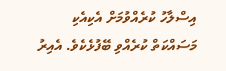އިސްލާހު ކުރެއްވުމަށް އެކިއެކި މަސައްކަތް ކުރެއްވި ބޭފުޅެކެވެ. އެއިރު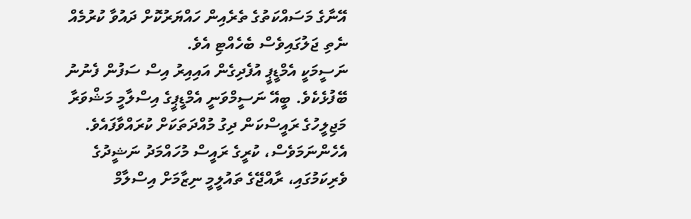އޭނާގެ މަސައްކަތުގެ ތެރެއިން ހައްޔަރުކޮށް ދައުވާ ކުރުމެއް ނެތި ޖަލުގައިވެސް ބެހެއްޓި އެވެ.
ނަސީމަކީ އެމްޑީޕީ އުފެދިގެން އައިއިރު އިސް ސަފުން ފެނުނު ބޭފުޅެކެވެ. ބީއޭ ނަސީމްވަނީ އެމްޑީޕީގެ އިސްލާމީ މަޝްވަރާ މަޖިލީހުގެ ރައީސްކަން ދިގު މުއްދަތަކަށް ކުރައްވާފައެވެ.
އެހެންނަމަވެސް، ކުރީގެ ރައީސް މުހައްމަދު ނަޝީދުގެ ވެރިކަމުގައި، ރާއްޖޭގެ ތައުލީމީ ނިޒާމަށް އިސްލާމް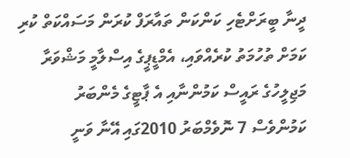ދީނާ ބީރަށްޓެހި ކަންކަން ތައާރަފް ކުރަން މަސައްކަތް ކުރި ކަމަށް ތުހުމަތު ކުރެއްވައި، އެމްޑީޕީގެ އިސްލާމީ މަޝްވަރާ މަޖިލީހުގެ ރައީސް ކަމުންނާއި އެ ޕާޓީގެ މެންބަރު ކަމުންވެސް 7 ނޮވެމްބަރު 2010ގައި އޭނާ ވަނީ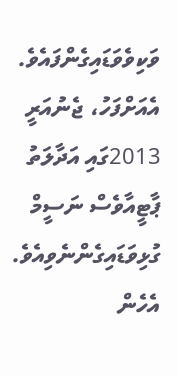ވަކިވެވަޑައިގެންފައެވެ.
އެއަށްފަހު، ޖެނުއަރީ 2013ގައި އަދާލަތު ޕާޓީއާވެސް ނަސީމް ގުޅިވަޑައިގެންނެވިއެވެ. އެހެން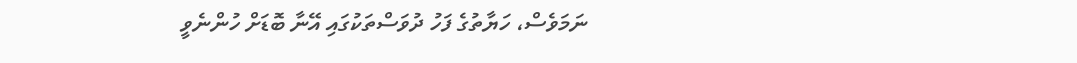ނަމަވެސް، ހަޔާތުގެ ފަހު ދުވަސްތަކުގައި އޭނާ ބޮޑަށް ހުންނެވީ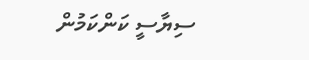ސިޔާސީ ކަންކަމުން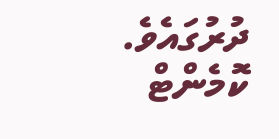ދުރުގައެވެ.
ކޮމެންޓް